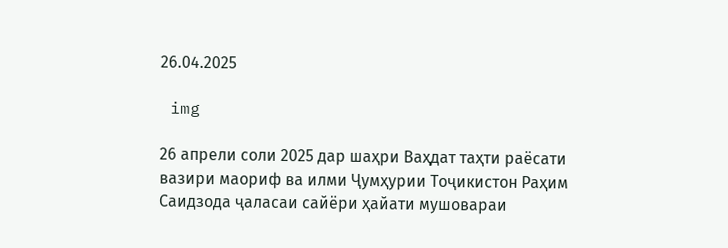26.04.2025

 img

26 апрели соли 2025 дар шаҳри Ваҳдат таҳти раёсати вазири маориф ва илми Ҷумҳурии Тоҷикистон Раҳим Саидзода ҷаласаи сайёри ҳайати мушовараи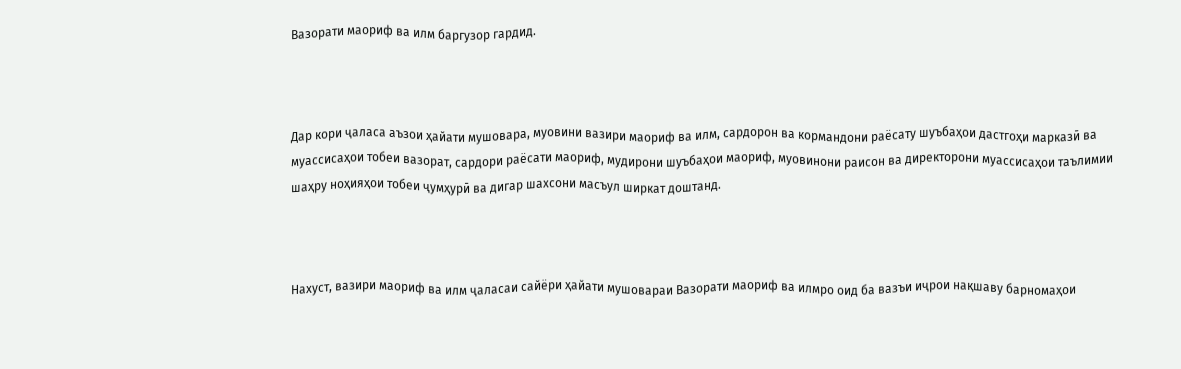Вазорати маориф ва илм баргузор гардид.



Дар кори ҷаласа аъзои ҳайати мушовара, муовини вазири маориф ва илм, сардорон ва кормандони раёсату шуъбаҳои дастгоҳи марказӣ ва муассисаҳои тобеи вазорат, сардори раёсати маориф, мудирони шуъбаҳои маориф, муовинони раисон ва директорони муассисаҳои таълимии шаҳру ноҳияҳои тобеи ҷумҳурӣ ва дигар шахсони масъул ширкат доштанд.



Нахуст, вазири маориф ва илм ҷаласаи сайёри ҳайати мушовараи Вазорати маориф ва илмро оид ба вазъи иҷрои нақшаву барномаҳои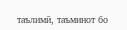таълимӣ, таъминот бо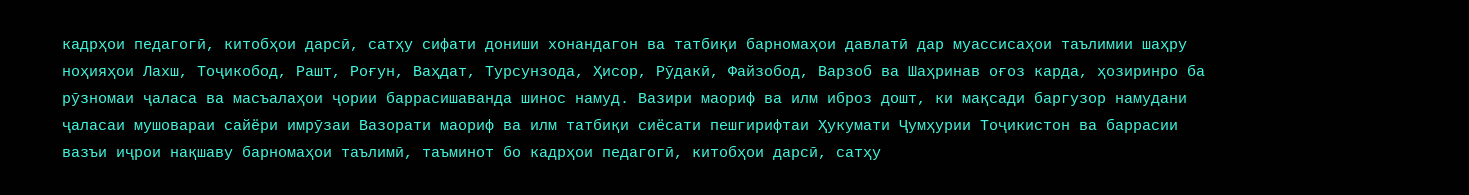кадрҳои педагогӣ, китобҳои дарсӣ, сатҳу сифати дониши хонандагон ва татбиқи барномаҳои давлатӣ дар муассисаҳои таълимии шаҳру ноҳияҳои Лахш, Тоҷикобод, Рашт, Роғун, Ваҳдат, Турсунзода, Ҳисор, Рӯдакӣ, Файзобод, Варзоб ва Шаҳринав оғоз карда, ҳозиринро ба рӯзномаи ҷаласа ва масъалаҳои ҷории баррасишаванда шинос намуд. Вазири маориф ва илм иброз дошт, ки мақсади баргузор намудани ҷаласаи мушовараи сайёри имрӯзаи Вазорати маориф ва илм татбиқи сиёсати пешгирифтаи Ҳукумати Ҷумҳурии Тоҷикистон ва баррасии вазъи иҷрои нақшаву барномаҳои таълимӣ, таъминот бо кадрҳои педагогӣ, китобҳои дарсӣ, сатҳу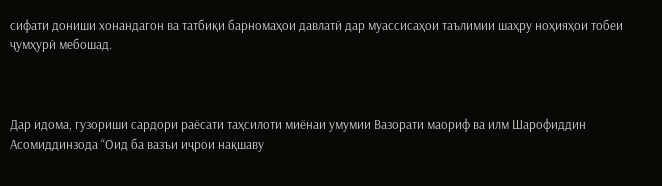сифати дониши хонандагон ва татбиқи барномаҳои давлатӣ дар муассисаҳои таълимии шаҳру ноҳияҳои тобеи ҷумҳурӣ мебошад.



Дар идома, гузориши сардори раёсати таҳсилоти миёнаи умумии Вазорати маориф ва илм Шарофиддин Асомиддинзода “Оид ба вазъи иҷрои нақшаву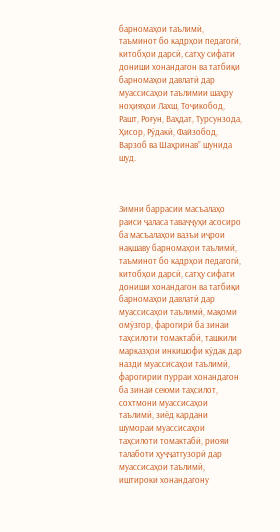барномаҳои таълимӣ, таъминот бо кадрҳои педагогӣ, китобҳои дарсӣ, сатҳу сифати дониши хонандагон ва татбиқи барномаҳои давлатӣ дар муассисаҳои таълимии шаҳру ноҳияҳои Лахш, Тоҷикобод, Рашт, Роғун, Ваҳдат, Турсунзода, Ҳисор, Рӯдакӣ, Файзобод, Варзоб ва Шаҳринав” шунида шуд.



Зимни баррасии масъалаҳо раиси ҷаласа таваҷҷуҳи асосиро ба масъалаҳои вазъи иҷрои нақшаву барномаҳои таълимӣ, таъминот бо кадрҳои педагогӣ, китобҳои дарсӣ, сатҳу сифати дониши хонандагон ва татбиқи барномаҳои давлатӣ дар муассисаҳои таълимӣ, мақоми омӯзгор, фарогирӣ ба зинаи таҳсилоти томактабӣ, ташкили марказҳои инкишофи кӯдак дар назди муассисаҳои таълимӣ, фарогирии пурраи хонандагон ба зинаи сеюми таҳсилот, сохтмони муассисаҳои таълимӣ, зиёд кардани шумораи муассисаҳои таҳсилоти томактабӣ, риояи талаботи ҳуҷҷатгузорӣ дар муассисаҳои таълимӣ, иштироки хонандагону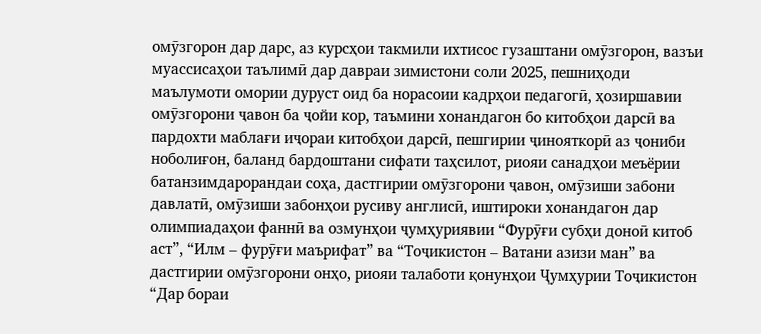омӯзгорон дар дарс, аз курсҳои такмили ихтисос гузаштани омӯзгорон, вазъи муассисаҳои таълимӣ дар давраи зимистони соли 2025, пешниҳоди маълумоти омории дуруст оид ба норасоии кадрҳои педагогӣ, ҳозиршавии омӯзгорони ҷавон ба ҷойи кор, таъмини хонандагон бо китобҳои дарсӣ ва пардохти маблағи иҷораи китобҳои дарсӣ, пешгирии ҷинояткорӣ аз ҷониби ноболиғон, баланд бардоштани сифати таҳсилот, риояи санадҳои меъёрии батанзимдарорандаи соҳа, дастгирии омӯзгорони ҷавон, омӯзиши забони давлатӣ, омӯзиши забонҳои русиву англисӣ, иштироки хонандагон дар олимпиадаҳои фаннӣ ва озмунҳои ҷумҳуриявии “Фурӯғи субҳи доноӣ китоб аст”, “Илм – фурӯғи маърифат” ва “Тоҷикистон – Ватани азизи ман” ва дастгирии омӯзгорони онҳо, риояи талаботи қонунҳои Ҷумҳурии Тоҷикистон “Дар бораи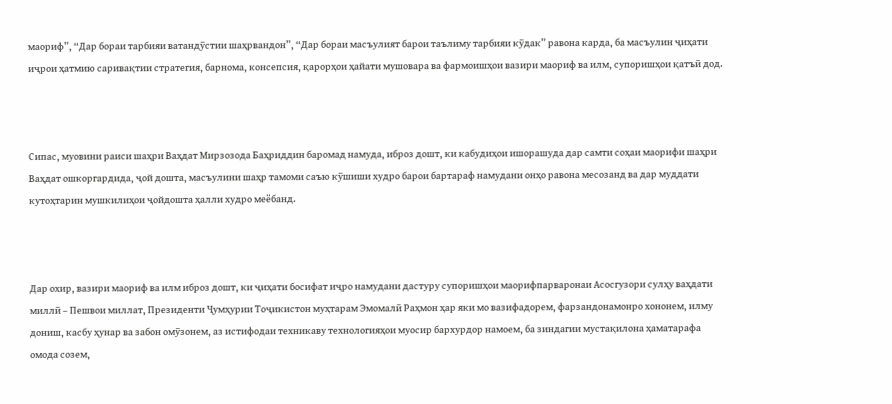маориф”, “Дар бораи тарбияи ватандӯстии шаҳрвандон”, “Дар бораи масъулият барои таълиму тарбияи кӯдак” равона карда, ба масъулин ҷиҳати иҷрои ҳатмию саривақтии стратегия, барнома, консепсия, қарорҳои ҳайати мушовара ва фармоишҳои вазири маориф ва илм, супоришҳои қатъӣ дод.



Сипас, муовини раиси шаҳри Ваҳдат Мирзозода Баҳриддин баромад намуда, иброз дошт, ки кабудиҳои ишорашуда дар самти соҳаи маорифи шаҳри Ваҳдат ошкоргардида, ҷой дошта, масъулини шаҳр тамоми саъю кӯшиши худро барои бартараф намудани онҳо равона месозанд ва дар муддати кутоҳтарин мушкилиҳои ҷойдошта ҳалли худро меёбанд.



Дар охир, вазири маориф ва илм иброз дошт, ки ҷиҳати босифат иҷро намудани дастуру супоришҳои маорифпарваронаи Асосгузори сулҳу ваҳдати миллӣ – Пешвои миллат, Президенти Ҷумҳурии Тоҷикистон муҳтарам Эмомалӣ Раҳмон ҳар яки мо вазифадорем, фарзандонамонро хононем, илму дониш, касбу ҳунар ва забон омӯзонем, аз истифодаи техникаву технологияҳои муосир бархурдор намоем, ба зиндагии мустақилона ҳаматарафа омода созем,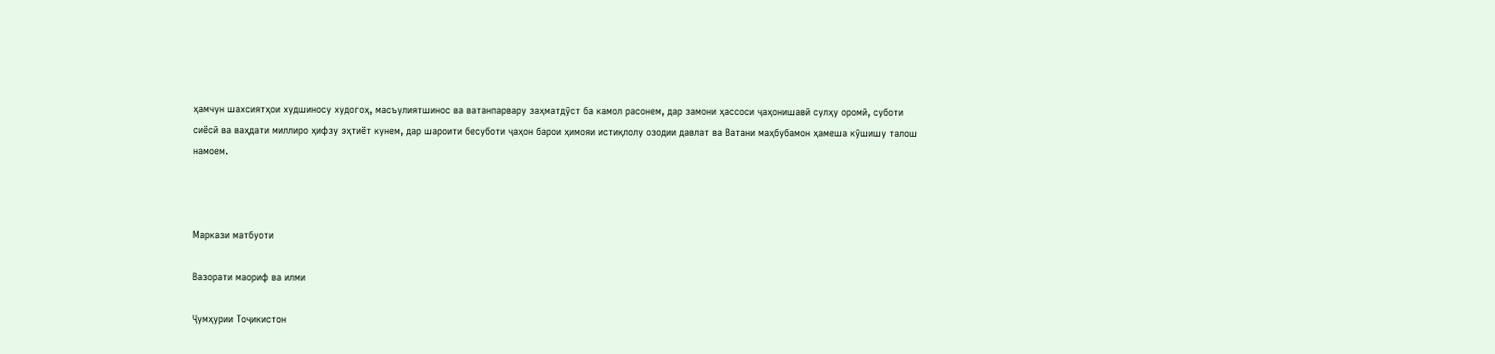ҳамчун шахсиятҳои худшиносу худогоҳ, масъулиятшинос ва ватанпарвару заҳматдӯст ба камол расонем, дар замони ҳассоси ҷаҳонишавӣ сулҳу оромӣ, суботи сиёсӣ ва ваҳдати миллиро ҳифзу эҳтиёт кунем, дар шароити бесуботи ҷаҳон барои ҳимояи истиқлолу озодии давлат ва Ватани маҳбубамон ҳамеша кӯшишу талош намоем.



Маркази матбуоти

Вазорати маориф ва илми

Ҷумҳурии Тоҷикистон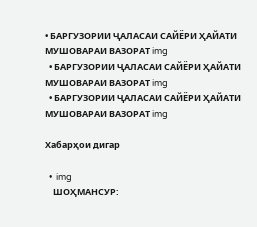• БАРГУЗОРИИ ҶАЛАСАИ САЙЁРИ ҲАЙАТИ МУШОВАРАИ ВАЗОРАТ img
  • БАРГУЗОРИИ ҶАЛАСАИ САЙЁРИ ҲАЙАТИ МУШОВАРАИ ВАЗОРАТ img
  • БАРГУЗОРИИ ҶАЛАСАИ САЙЁРИ ҲАЙАТИ МУШОВАРАИ ВАЗОРАТ img

Хабарҳои дигар

  •  img
    ШОҲМАНСУР: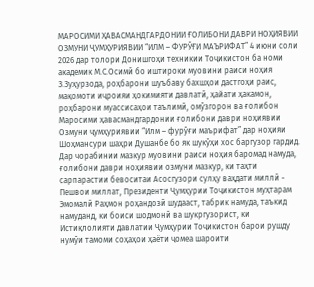МАРОСИМИ ҲАВАСМАНДГАРДОНИИ ҒОЛИБОНИ ДАВРИ НОҲИЯВИИ ОЗМУНИ ҶУМҲУРИЯВИИ “ИЛМ – ФУРӮҒИ МАЪРИФАТ” 4 июни соли 2026 дар толори Донишгоҳи техникии Тоҷикистон ба номи академик М.С.Осимӣ бо иштироки муовини раиси ноҳия З.Зуҳурзода, роҳбарони шуъбаву бахшҳои дастгоҳи раис, мақомоти иҷроияи ҳокимияти давлатӣ, ҳайати ҳакамон, роҳбарони муассисаҳои таълимӣ, омӯзгорон ва ғолибон Маросими ҳавасмандгардонии ғолибони даври ноҳиявии Озмуни ҷумҳуриявии “Илм – фурӯғи маърифат” дар ноҳияи Шоҳмансури шаҳри Душанбе бо як шукӯҳи хос баргузор гардид.   Дар чорабинии мазкур муовини раиси ноҳия баромад намуда, ғолибони даври ноҳиявии озмуни мазкур, ки таҳти сарпарастии бевоситаи Асосгузори сулҳу ваҳдати миллӣ - Пешвои миллат, Президенти Ҷумҳурии Тоҷикистон муҳтарам Эмомалӣ Раҳмон роҳандозӣ шудааст, табрик намуда, таъкид намуданд, ки боиси шодмонӣ ва шукргузорист, ки Истиқлолияти давлатии Ҷумҳурии Тоҷикистон барои рушду нумӯи тамоми соҳаҳои ҳаёти ҷомеа шароити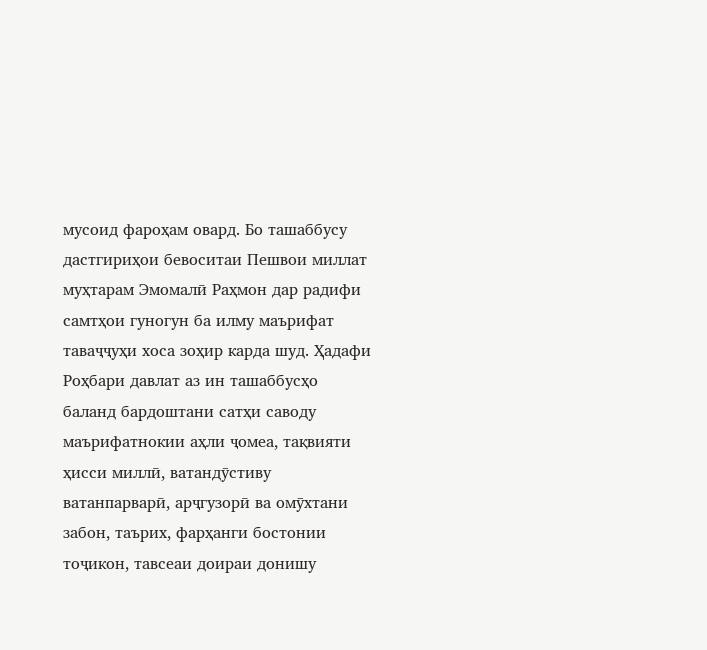мусоид фароҳам овард. Бо ташаббусу дастгириҳои бевоситаи Пешвои миллат муҳтарам Эмомалӣ Раҳмон дар радифи самтҳои гуногун ба илму маърифат таваҷҷуҳи хоса зоҳир карда шуд. Ҳадафи Роҳбари давлат аз ин ташаббусҳо баланд бардоштани сатҳи саводу маърифатнокии аҳли ҷомеа, тақвияти ҳисси миллӣ, ватандӯстиву ватанпарварӣ, арҷгузорӣ ва омӯхтани забон, таърих, фарҳанги бостонии тоҷикон, тавсеаи доираи донишу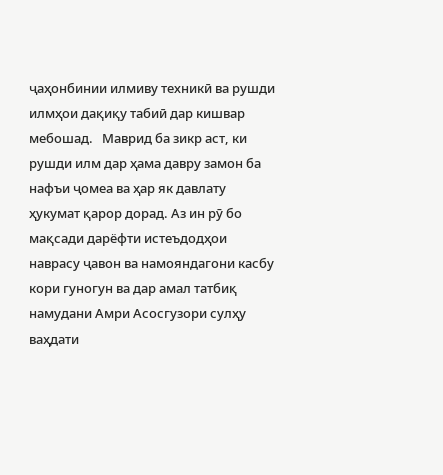ҷаҳонбинии илмиву техникӣ ва рушди илмҳои дақиқу табиӣ дар кишвар мебошад.   Маврид ба зикр аст, ки рушди илм дар ҳама давру замон ба нафъи ҷомеа ва ҳар як давлату ҳукумат қарор дорад. Аз ин рӯ бо мақсади дарёфти истеъдодҳои наврасу ҷавон ва намояндагони касбу кори гуногун ва дар амал татбиқ намудани Амри Асосгузори сулҳу ваҳдати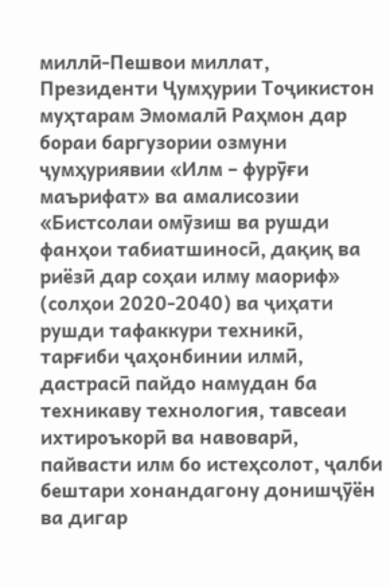миллӣ-Пешвои миллат, Президенти Ҷумҳурии Тоҷикистон муҳтарам Эмомалӣ Раҳмон дар бораи баргузории озмуни ҷумҳуриявии «Илм – фурӯғи маърифат» ва амалисозии «Бистсолаи омӯзиш ва рушди фанҳои табиатшиносӣ, дақиқ ва риёзӣ дар соҳаи илму маориф» (солҳои 2020-2040) ва ҷиҳати рушди тафаккури техникӣ, тарғиби ҷаҳонбинии илмӣ, дастрасӣ пайдо намудан ба техникаву технология, тавсеаи ихтироъкорӣ ва навоварӣ, пайвасти илм бо истеҳсолот, ҷалби бештари хонандагону донишҷӯён ва дигар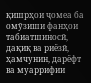қишрҳои ҷомеа ба омӯзиши фанҳои табиатшиносӣ, дақиқ ва риёзӣ, ҳамчунин, дарёфт ва муаррифии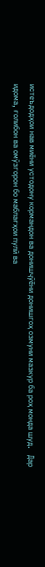истеъдодҳои нав миёни устодону кормандон ва донишҷӯёни донишгоҳ озмуни мазкур ба роҳ монда шуд.   Дар идома, ғолибон ва омӯзгорон бо маблағҳои пулӣ ва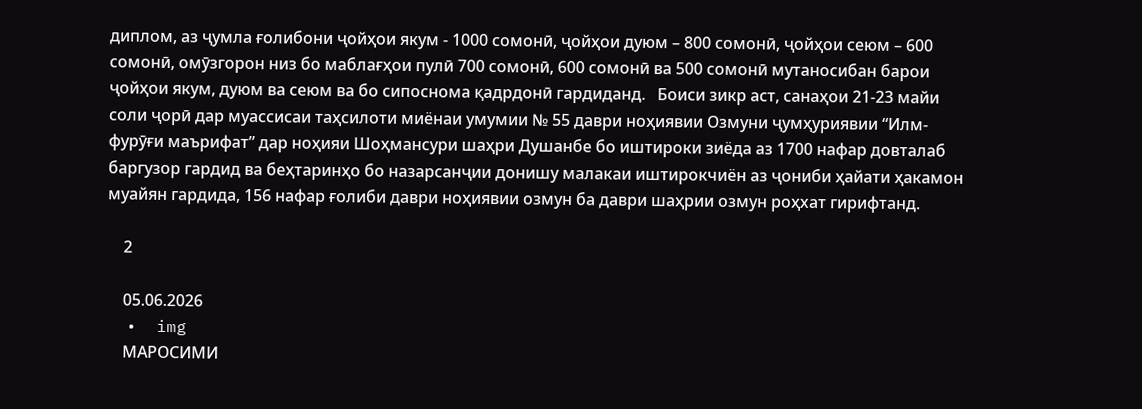диплом, аз ҷумла ғолибони ҷойҳои якум - 1000 сомонӣ, ҷойҳои дуюм – 800 сомонӣ, ҷойҳои сеюм – 600 сомонӣ, омӯзгорон низ бо маблағҳои пулӣ 700 сомонӣ, 600 сомонӣ ва 500 сомонӣ мутаносибан барои ҷойҳои якум, дуюм ва сеюм ва бо сипоснома қадрдонӣ гардиданд.   Боиси зикр аст, санаҳои 21-23 майи соли ҷорӣ дар муассисаи таҳсилоти миёнаи умумии № 55 даври ноҳиявии Озмуни ҷумҳуриявии “Илм-фурӯғи маърифат” дар ноҳияи Шоҳмансури шаҳри Душанбе бо иштироки зиёда аз 1700 нафар довталаб баргузор гардид ва беҳтаринҳо бо назарсанҷии донишу малакаи иштирокчиён аз ҷониби ҳайати ҳакамон муайян гардида, 156 нафар ғолиби даври ноҳиявии озмун ба даври шаҳрии озмун роҳхат гирифтанд.

    2

    05.06.2026
  •  img
    МАРОСИМИ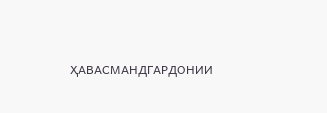ҲАВАСМАНДГАРДОНИИ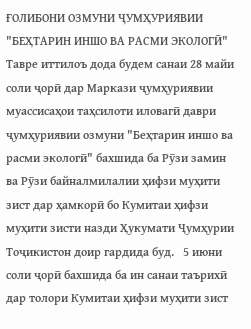ҒОЛИБОНИ ОЗМУНИ ҶУМҲУРИЯВИИ "БЕҲТАРИН ИНШО ВА РАСМИ ЭКОЛОГӢ" Тавре иттилоъ дода будем санаи 28 майи соли ҷорӣ дар Маркази ҷумҳуриявии муассисаҳои таҳсилоти иловагӣ даври ҷумҳуриявии озмуни "Беҳтарин иншо ва расми экологӣ" бахшида ба Рӯзи замин ва Рӯзи байналмилалии ҳифзи муҳити зист дар ҳамкорӣ бо Кумитаи ҳифзи муҳити зисти назди Ҳукумати Ҷумҳурии Тоҷикистон доир гардида буд.   5 июни соли ҷорӣ бахшида ба ин санаи таърихӣ дар толори Кумитаи ҳифзи муҳити зист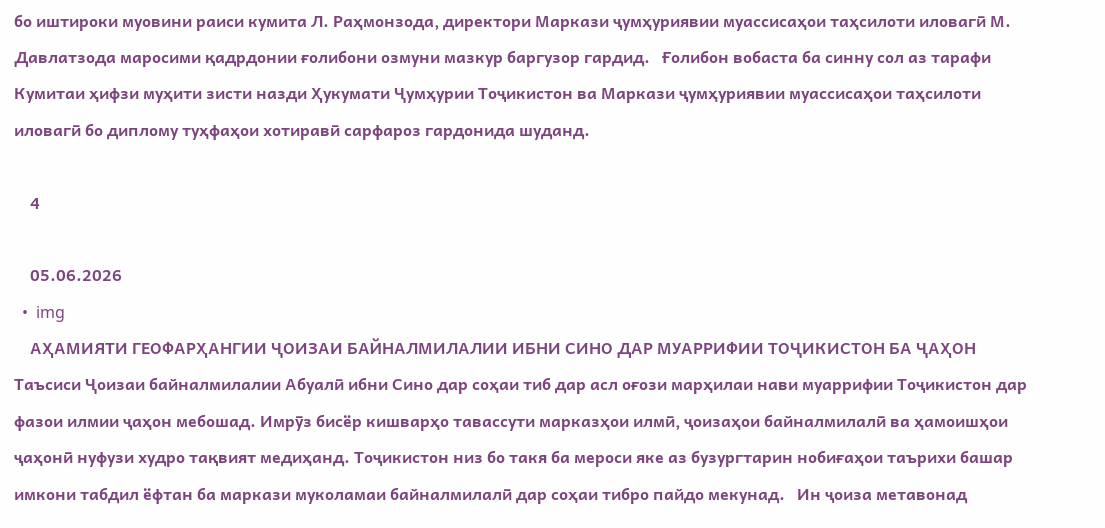бо иштироки муовини раиси кумита Л. Раҳмонзода, директори Маркази ҷумҳуриявии муассисаҳои таҳсилоти иловагӣ М. Давлатзода маросими қадрдонии ғолибони озмуни мазкур баргузор гардид.   Ғолибон вобаста ба синну сол аз тарафи Кумитаи ҳифзи муҳити зисти назди Ҳукумати Ҷумҳурии Тоҷикистон ва Маркази ҷумҳуриявии муассисаҳои таҳсилоти иловагӣ бо диплому туҳфаҳои хотиравӣ сарфароз гардонида шуданд.

    4

    05.06.2026
  •  img
    АҲАМИЯТИ ГЕОФАРҲАНГИИ ҶОИЗАИ БАЙНАЛМИЛАЛИИ ИБНИ СИНО ДАР МУАРРИФИИ ТОҶИКИСТОН БА ҶАҲОН Таъсиси Ҷоизаи байналмилалии Абуалӣ ибни Сино дар соҳаи тиб дар асл оғози марҳилаи нави муаррифии Тоҷикистон дар фазои илмии ҷаҳон мебошад. Имрӯз бисёр кишварҳо тавассути марказҳои илмӣ, ҷоизаҳои байналмилалӣ ва ҳамоишҳои ҷаҳонӣ нуфузи худро тақвият медиҳанд. Тоҷикистон низ бо такя ба мероси яке аз бузургтарин нобиғаҳои таърихи башар имкони табдил ёфтан ба маркази муколамаи байналмилалӣ дар соҳаи тибро пайдо мекунад.   Ин ҷоиза метавонад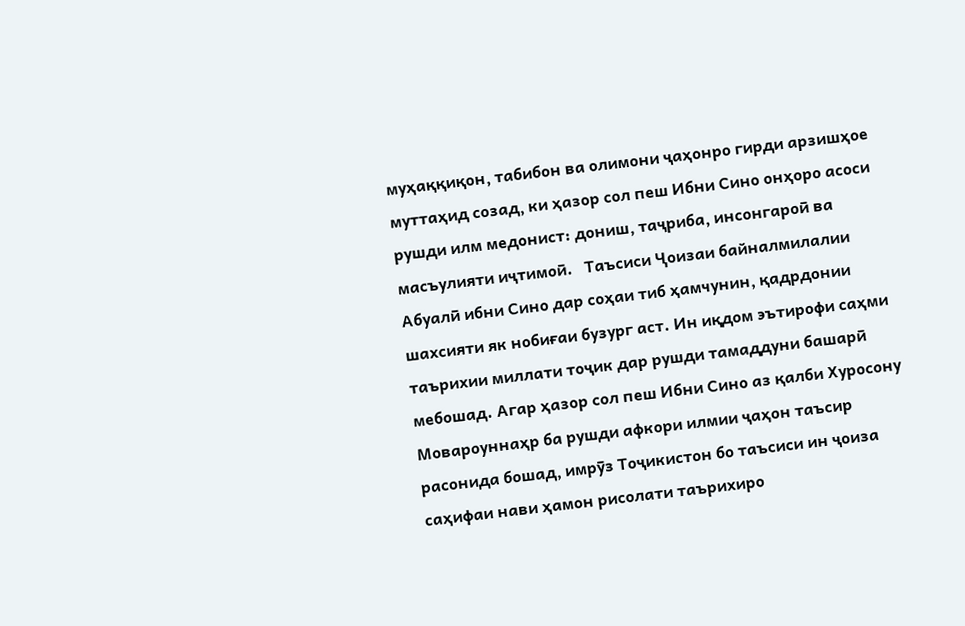муҳаққиқон, табибон ва олимони ҷаҳонро гирди арзишҳое муттаҳид созад, ки ҳазор сол пеш Ибни Сино онҳоро асоси рушди илм медонист: дониш, таҷриба, инсонгароӣ ва масъулияти иҷтимоӣ.   Таъсиси Ҷоизаи байналмилалии Абуалӣ ибни Сино дар соҳаи тиб ҳамчунин, қадрдонии шахсияти як нобиғаи бузург аст. Ин иқдом эътирофи саҳми таърихии миллати тоҷик дар рушди тамаддуни башарӣ мебошад. Агар ҳазор сол пеш Ибни Сино аз қалби Хуросону Мовароуннаҳр ба рушди афкори илмии ҷаҳон таъсир расонида бошад, имрӯз Тоҷикистон бо таъсиси ин ҷоиза саҳифаи нави ҳамон рисолати таърихиро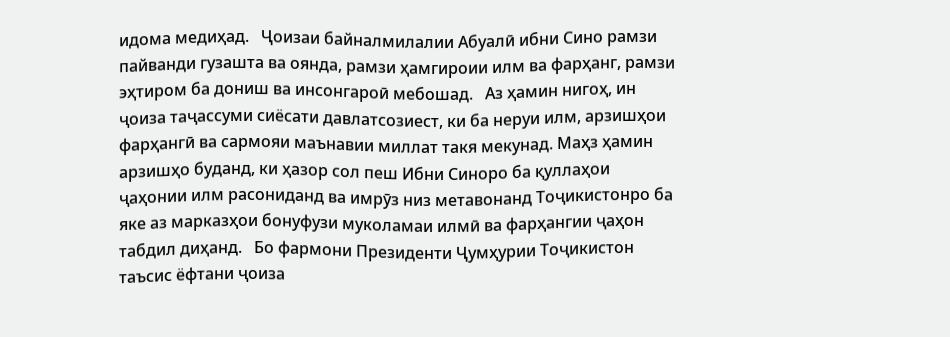идома медиҳад.   Ҷоизаи байналмилалии Абуалӣ ибни Сино рамзи пайванди гузашта ва оянда, рамзи ҳамгироии илм ва фарҳанг, рамзи эҳтиром ба дониш ва инсонгароӣ мебошад.   Аз ҳамин нигоҳ, ин ҷоиза таҷассуми сиёсати давлатсозиест, ки ба неруи илм, арзишҳои фарҳангӣ ва сармояи маънавии миллат такя мекунад. Маҳз ҳамин арзишҳо буданд, ки ҳазор сол пеш Ибни Синоро ба қуллаҳои ҷаҳонии илм расониданд ва имрӯз низ метавонанд Тоҷикистонро ба яке аз марказҳои бонуфузи муколамаи илмӣ ва фарҳангии ҷаҳон табдил диҳанд.   Бо фармони Президенти Ҷумҳурии Тоҷикистон таъсис ёфтани ҷоиза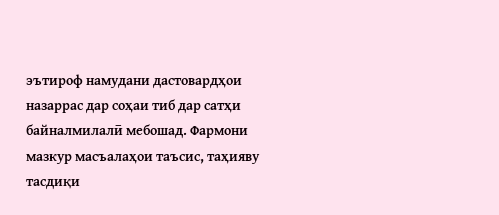эътироф намудани дастовардҳои назаррас дар соҳаи тиб дар сатҳи байналмилалӣ мебошад. Фармони мазкур масъалаҳои таъсис, таҳияву тасдиқи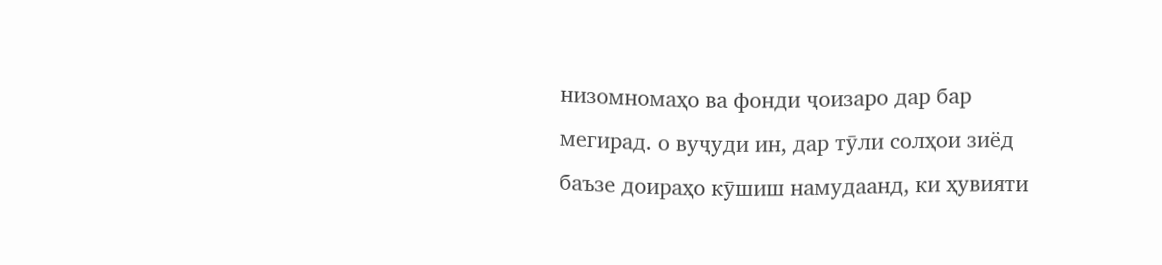низомномаҳо ва фонди ҷоизаро дар бар мегирад. о вуҷуди ин, дар тӯли солҳои зиёд баъзе доираҳо кӯшиш намудаанд, ки ҳувияти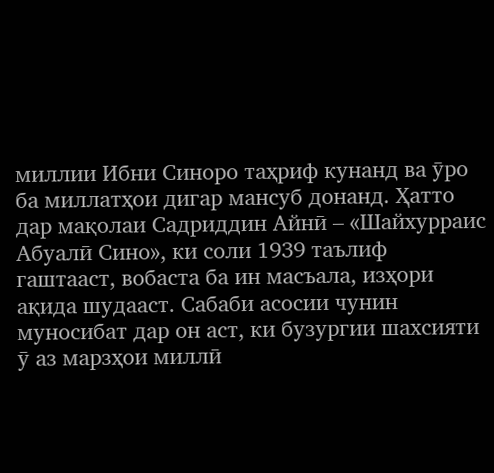миллии Ибни Синоро таҳриф кунанд ва ӯро ба миллатҳои дигар мансуб донанд. Ҳатто дар мақолаи Садриддин Айнӣ – «Шайхурраис Абуалӣ Сино», ки соли 1939 таълиф гаштааст, вобаста ба ин масъала, изҳори ақида шудааст. Сабаби асосии чунин муносибат дар он аст, ки бузургии шахсияти ӯ аз марзҳои миллӣ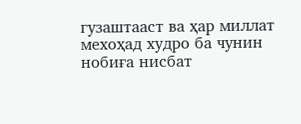гузаштааст ва ҳар миллат мехоҳад худро ба чунин нобиға нисбат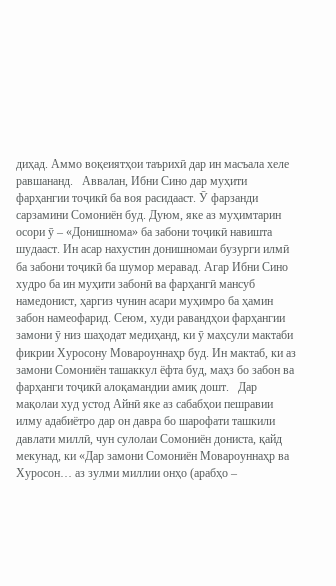диҳад. Аммо воқеиятҳои таърихӣ дар ин масъала хеле равшананд.   Аввалан, Ибни Сино дар муҳити фарҳангии тоҷикӣ ба воя расидааст. Ӯ фарзанди сарзамини Сомониён буд. Дуюм, яке аз муҳимтарин осори ӯ – «Донишнома» ба забони тоҷикӣ навишта шудааст. Ин асар нахустин донишномаи бузурги илмӣ ба забони тоҷикӣ ба шумор меравад. Агар Ибни Сино худро ба ин муҳити забонӣ ва фарҳангӣ мансуб намедонист, ҳаргиз чунин асари муҳимро ба ҳамин забон намеофарид. Сеюм, худи равандҳои фарҳангии замони ӯ низ шаҳодат медиҳанд, ки ӯ маҳсули мактаби фикрии Хуросону Мовароуннаҳр буд. Ин мактаб, ки аз замони Сомониён ташаккул ёфта буд, маҳз бо забон ва фарҳанги тоҷикӣ алоқамандии амиқ дошт.   Дар мақолаи худ устод Айнӣ яке аз сабабҳои пешравии илму адабиётро дар он давра бо шарофати ташкили давлати миллӣ, чун сулолаи Сомониён дониста, қайд мекунад, ки «Дар замони Сомониён Мовароуннаҳр ва Хуросон… аз зулми миллии онҳо (арабҳо –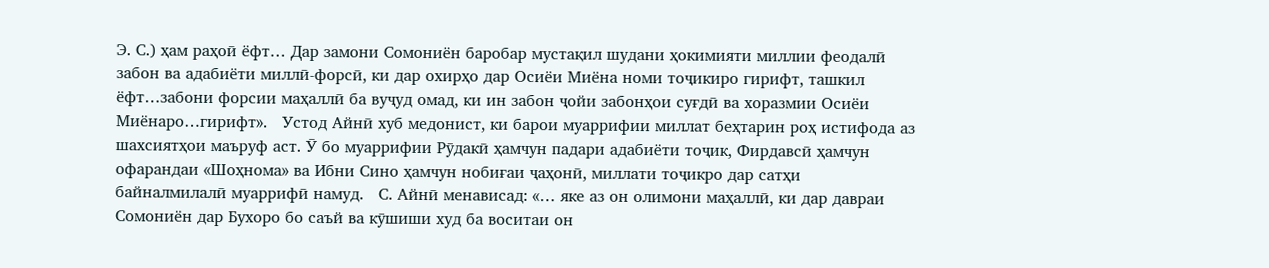Э. С.) ҳам раҳоӣ ёфт… Дар замони Сомониён баробар мустақил шудани ҳокимияти миллии феодалӣ забон ва адабиёти миллӣ-форсӣ, ки дар охирҳо дар Осиёи Миёна номи тоҷикиро гирифт, ташкил ёфт…забони форсии маҳаллӣ ба вуҷуд омад, ки ин забон ҷойи забонҳои суғдӣ ва хоразмии Осиёи Миёнаро…гирифт».   Устод Айнӣ хуб медонист, ки барои муаррифии миллат беҳтарин роҳ истифода аз шахсиятҳои маъруф аст. Ӯ бо муаррифии Рӯдакӣ ҳамчун падари адабиёти тоҷик, Фирдавсӣ ҳамчун офарандаи «Шоҳнома» ва Ибни Сино ҳамчун нобиғаи ҷаҳонӣ, миллати тоҷикро дар сатҳи байналмилалӣ муаррифӣ намуд.   С. Айнӣ менависад: «… яке аз он олимони маҳаллӣ, ки дар давраи Сомониён дар Бухоро бо саъй ва кӯшиши худ ба воситаи он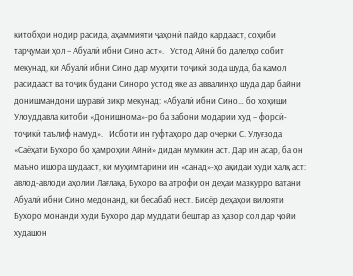китобҳои нодир расида, аҳаммияти ҷаҳонӣ пайдо кардааст, соҳиби тарҷумаи ҳол – Абуалӣ ибни Сино аст».   Устод Айнӣ бо далелҳо собит мекунад, ки Абуалӣ ибни Сино дар муҳити тоҷикӣ зода шуда, ба камол расидааст ва тоҷик будани Синоро устод яке аз аввалинҳо шуда дар байни донишмандони шуравӣ зикр мекунад: «Абуалӣ ибни Сино… бо хоҳиши Улоуддавла китоби «Донишнома»-ро ба забони модарии худ – форсӣ-тоҷикӣ таълиф намуд».   Исботи ин гуфтаҳоро дар очерки С. Улуғзода «Саёҳати Бухоро бо ҳамроҳии Айнӣ» дидан мумкин аст. Дар ин асар, ба он маъно ишора шудааст, ки муҳимтарини ин «санад»-ҳо ақидаи худи халқ аст: авлод-авлоди аҳолии Лағлақа, Бухоро ва атрофи он деҳаи мазкурро ватани Абуалӣ ибни Сино медонанд, ки бесабаб нест. Бисёр деҳаҳои вилояти Бухоро монанди худи Бухоро дар муддати бештар аз ҳазор сол дар ҷойи худашон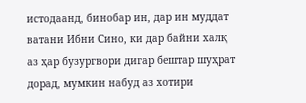истодаанд, бинобар ин, дар ин муддат ватани Ибни Сино, ки дар байни халқ аз ҳар бузургвори дигар бештар шуҳрат дорад, мумкин набуд аз хотири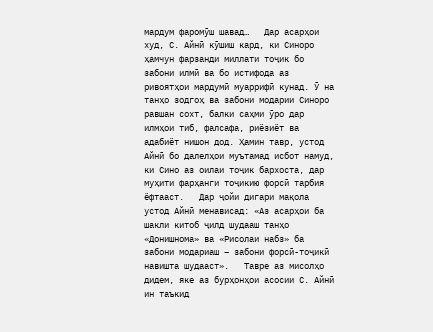мардум фаромӯш шавад…   Дар асарҳои худ, С. Айнӣ кӯшиш кард, ки Синоро ҳамчун фарзанди миллати тоҷик бо забони илмӣ ва бо истифода аз ривоятҳои мардумӣ муаррифӣ кунад. Ӯ на танҳо зодгоҳ ва забони модарии Синоро равшан сохт, балки саҳми ӯро дар илмҳои тиб, фалсафа, риёзиёт ва адабиёт нишон дод. Ҳамин тавр, устод Айнӣ бо далелҳои муътамад исбот намуд, ки Сино аз оилаи тоҷик бархоста, дар муҳити фарҳанги тоҷикию форсӣ тарбия ёфтааст.   Дар ҷойи дигари мақола устод Айнӣ менависад: «Аз асарҳои ба шакли китоб ҷилд шудааш танҳо «Донишнома» ва «Рисолаи набз» ба забони модариаш – забони форсӣ-тоҷикӣ навишта шудааст».   Тавре аз мисолҳо дидем, яке аз бурҳонҳои асосии С. Айнӣ ин таъкид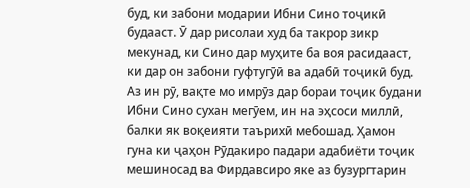буд, ки забони модарии Ибни Сино тоҷикӣ будааст. Ӯ дар рисолаи худ ба такрор зикр мекунад, ки Сино дар муҳите ба воя расидааст, ки дар он забони гуфтугӯӣ ва адабӣ тоҷикӣ буд.   Аз ин рӯ, вақте мо имрӯз дар бораи тоҷик будани Ибни Сино сухан мегӯем, ин на эҳсоси миллӣ, балки як воқеияти таърихӣ мебошад. Ҳамон гуна ки ҷаҳон Рӯдакиро падари адабиёти тоҷик мешиносад ва Фирдавсиро яке аз бузургтарин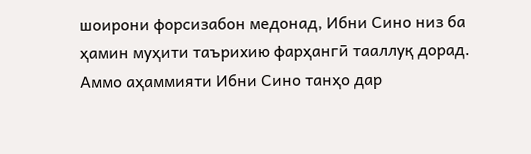шоирони форсизабон медонад, Ибни Сино низ ба ҳамин муҳити таърихию фарҳангӣ тааллуқ дорад.   Аммо аҳаммияти Ибни Сино танҳо дар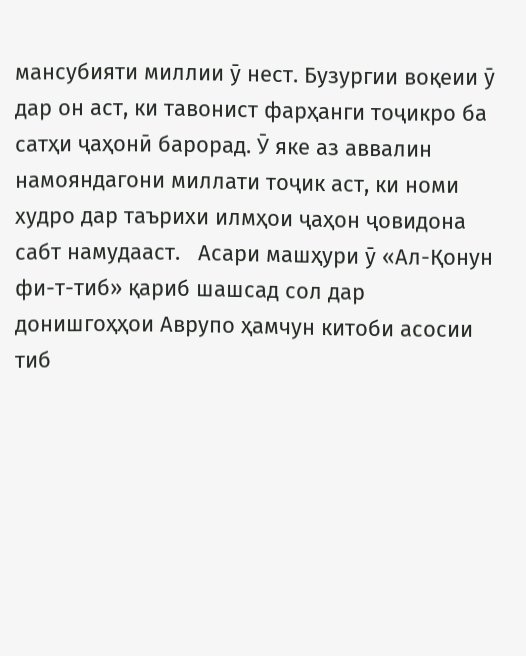мансубияти миллии ӯ нест. Бузургии воқеии ӯ дар он аст, ки тавонист фарҳанги тоҷикро ба сатҳи ҷаҳонӣ барорад. Ӯ яке аз аввалин намояндагони миллати тоҷик аст, ки номи худро дар таърихи илмҳои ҷаҳон ҷовидона сабт намудааст.   Асари машҳури ӯ «Ал-Қонун фи-т-тиб» қариб шашсад сол дар донишгоҳҳои Аврупо ҳамчун китоби асосии тиб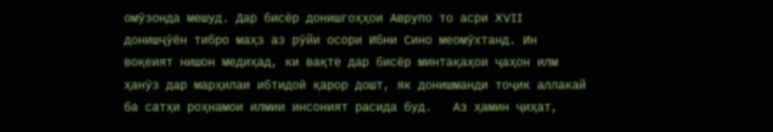омӯзонда мешуд. Дар бисёр донишгоҳҳои Аврупо то асри XVII донишҷӯён тибро маҳз аз рӯйи осори Ибни Сино меомӯхтанд. Ин воқеият нишон медиҳад, ки вақте дар бисёр минтақаҳои ҷаҳон илм ҳанӯз дар марҳилаи ибтидоӣ қарор дошт, як донишманди тоҷик аллакай ба сатҳи роҳнамои илмии инсоният расида буд.   Аз ҳамин ҷиҳат,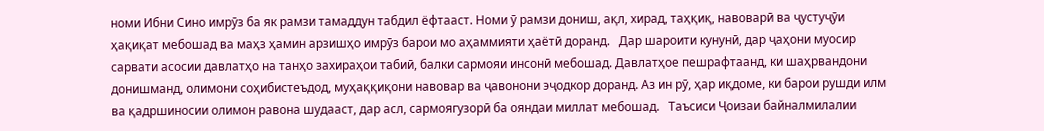номи Ибни Сино имрӯз ба як рамзи тамаддун табдил ёфтааст. Номи ӯ рамзи дониш, ақл, хирад, таҳқиқ, навоварӣ ва ҷустуҷӯи ҳақиқат мебошад ва маҳз ҳамин арзишҳо имрӯз барои мо аҳаммияти ҳаётӣ доранд.   Дар шароити кунунӣ, дар ҷаҳони муосир сарвати асосии давлатҳо на танҳо захираҳои табиӣ, балки сармояи инсонӣ мебошад. Давлатҳое пешрафтаанд, ки шаҳрвандони донишманд, олимони соҳибистеъдод, муҳаққиқони навовар ва ҷавонони эҷодкор доранд. Аз ин рӯ, ҳар иқдоме, ки барои рушди илм ва қадршиносии олимон равона шудааст, дар асл, сармоягузорӣ ба ояндаи миллат мебошад.   Таъсиси Ҷоизаи байналмилалии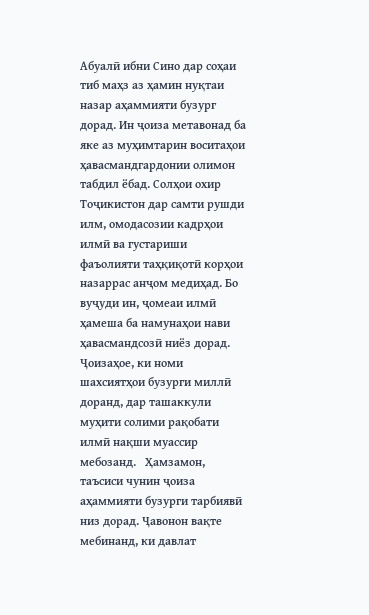Абуалӣ ибни Сино дар соҳаи тиб маҳз аз ҳамин нуқтаи назар аҳаммияти бузург дорад. Ин ҷоиза метавонад ба яке аз муҳимтарин воситаҳои ҳавасмандгардонии олимон табдил ёбад. Солҳои охир Тоҷикистон дар самти рушди илм, омодасозии кадрҳои илмӣ ва густариши фаъолияти таҳқиқотӣ корҳои назаррас анҷом медиҳад. Бо вуҷуди ин, ҷомеаи илмӣ ҳамеша ба намунаҳои нави ҳавасмандсозӣ ниёз дорад. Ҷоизаҳое, ки номи шахсиятҳои бузурги миллӣ доранд, дар ташаккули муҳити солими рақобати илмӣ нақши муассир мебозанд.   Ҳамзамон, таъсиси чунин ҷоиза аҳаммияти бузурги тарбиявӣ низ дорад. Ҷавонон вақте мебинанд, ки давлат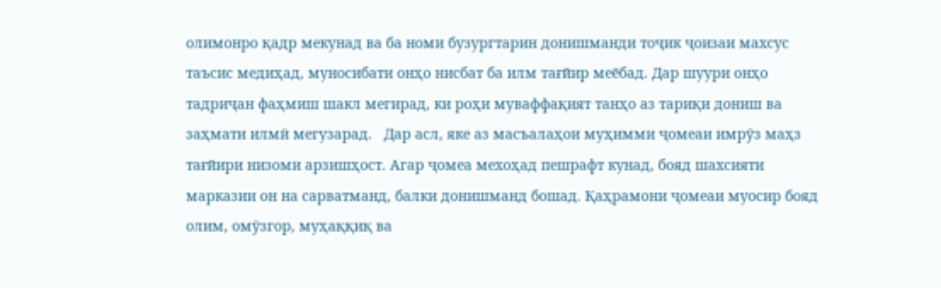олимонро қадр мекунад ва ба номи бузургтарин донишманди тоҷик ҷоизаи махсус таъсис медиҳад, муносибати онҳо нисбат ба илм тағйир меёбад. Дар шуури онҳо тадриҷан фаҳмиш шакл мегирад, ки роҳи муваффақият танҳо аз тариқи дониш ва заҳмати илмӣ мегузарад.   Дар асл, яке аз масъалаҳои муҳимми ҷомеаи имрӯз маҳз тағйири низоми арзишҳост. Агар ҷомеа мехоҳад пешрафт кунад, бояд шахсияти марказии он на сарватманд, балки донишманд бошад. Қаҳрамони ҷомеаи муосир бояд олим, омӯзгор, муҳаққиқ ва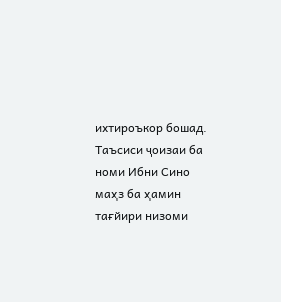ихтироъкор бошад. Таъсиси ҷоизаи ба номи Ибни Сино маҳз ба ҳамин тағйири низоми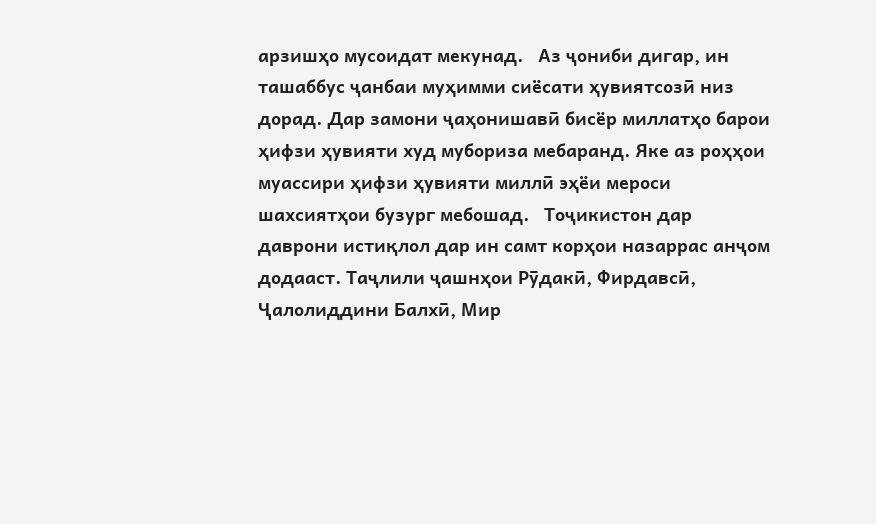арзишҳо мусоидат мекунад.   Аз ҷониби дигар, ин ташаббус ҷанбаи муҳимми сиёсати ҳувиятсозӣ низ дорад. Дар замони ҷаҳонишавӣ бисёр миллатҳо барои ҳифзи ҳувияти худ мубориза мебаранд. Яке аз роҳҳои муассири ҳифзи ҳувияти миллӣ эҳёи мероси шахсиятҳои бузург мебошад.   Тоҷикистон дар даврони истиқлол дар ин самт корҳои назаррас анҷом додааст. Таҷлили ҷашнҳои Рӯдакӣ, Фирдавсӣ, Ҷалолиддини Балхӣ, Мир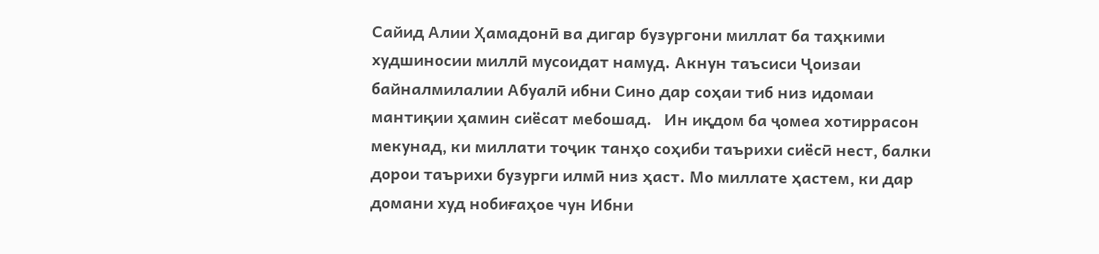Сайид Алии Ҳамадонӣ ва дигар бузургони миллат ба таҳкими худшиносии миллӣ мусоидат намуд. Акнун таъсиси Ҷоизаи байналмилалии Абуалӣ ибни Сино дар соҳаи тиб низ идомаи мантиқии ҳамин сиёсат мебошад.   Ин иқдом ба ҷомеа хотиррасон мекунад, ки миллати тоҷик танҳо соҳиби таърихи сиёсӣ нест, балки дорои таърихи бузурги илмӣ низ ҳаст. Мо миллате ҳастем, ки дар домани худ нобиғаҳое чун Ибни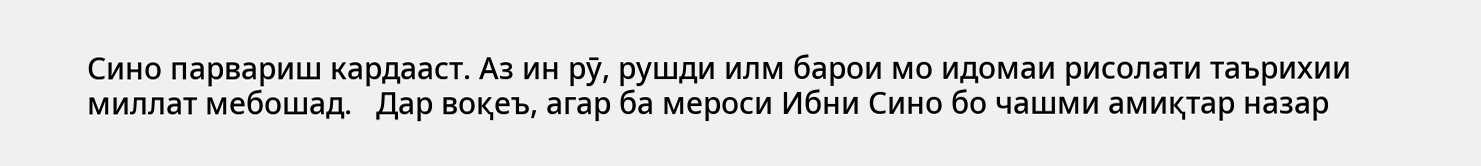Сино парвариш кардааст. Аз ин рӯ, рушди илм барои мо идомаи рисолати таърихии миллат мебошад.   Дар воқеъ, агар ба мероси Ибни Сино бо чашми амиқтар назар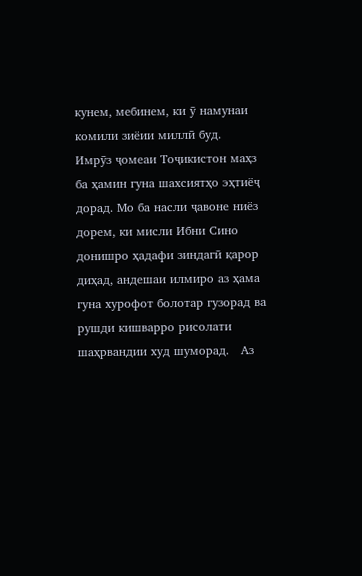кунем, мебинем, ки ӯ намунаи комили зиёии миллӣ буд.   Имрӯз ҷомеаи Тоҷикистон маҳз ба ҳамин гуна шахсиятҳо эҳтиёҷ дорад. Мо ба насли ҷавоне ниёз дорем, ки мисли Ибни Сино донишро ҳадафи зиндагӣ қарор диҳад, андешаи илмиро аз ҳама гуна хурофот болотар гузорад ва рушди кишварро рисолати шаҳрвандии худ шуморад.   Аз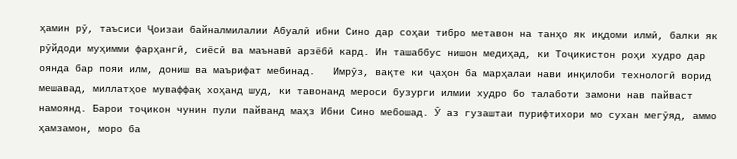ҳамин рӯ, таъсиси Ҷоизаи байналмилалии Абуалӣ ибни Сино дар соҳаи тибро метавон на танҳо як иқдоми илмӣ, балки як рӯйдоди муҳимми фарҳангӣ, сиёсӣ ва маънавӣ арзёбӣ кард. Ин ташаббус нишон медиҳад, ки Тоҷикистон роҳи худро дар оянда бар пояи илм, дониш ва маърифат мебинад.   Имрӯз, вақте ки ҷаҳон ба марҳалаи нави инқилоби технологӣ ворид мешавад, миллатҳое муваффақ хоҳанд шуд, ки тавонанд мероси бузурги илмии худро бо талаботи замони нав пайваст намоянд. Барои тоҷикон чунин пули пайванд маҳз Ибни Сино мебошад. Ӯ аз гузаштаи пурифтихори мо сухан мегӯяд, аммо ҳамзамон, моро ба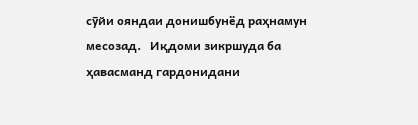сӯйи ояндаи донишбунёд раҳнамун месозад.   Иқдоми зикршуда ба ҳавасманд гардонидани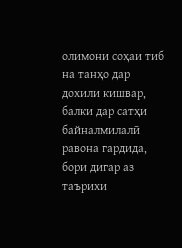олимони соҳаи тиб на танҳо дар дохили кишвар, балки дар сатҳи байналмилалӣ равона гардида, бори дигар аз таърихи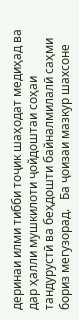деринаи илми тибби тоҷик шаҳодат медиҳад ва дар ҳалли мушкилоти ҷойдоштаи соҳаи тандурустӣ ва беҳдошти байналмилалӣ саҳми бориз мегузорад.   Ба ҷоизаи мазкур шахсоне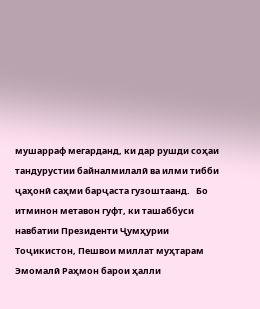мушарраф мегарданд, ки дар рушди соҳаи тандурустии байналмилалӣ ва илми тибби ҷаҳонӣ саҳми барҷаста гузоштаанд.   Бо итминон метавон гуфт, ки ташаббуси навбатии Президенти Ҷумҳурии Тоҷикистон, Пешвои миллат муҳтарам Эмомалӣ Раҳмон барои ҳалли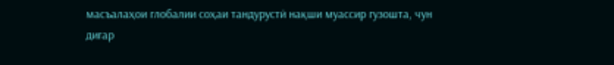масъалаҳои глобалии соҳаи тандурустӣ нақши муассир гузошта, чун дигар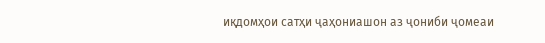иқдомҳои сатҳи ҷаҳониашон аз ҷониби ҷомеаи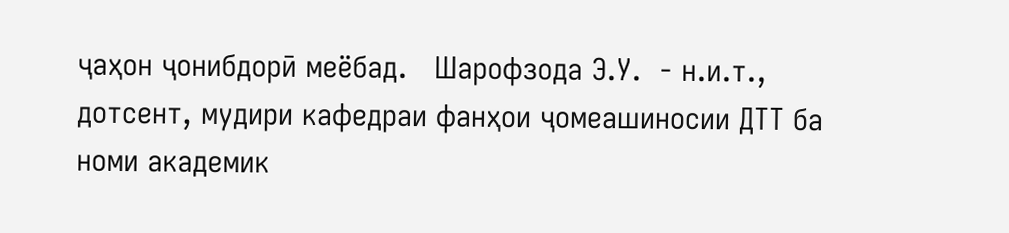ҷаҳон ҷонибдорӣ меёбад.   Шарофзода Э.У.  - н.и.т., дотсент, мудири кафедраи фанҳои ҷомеашиносии ДТТ ба номи академик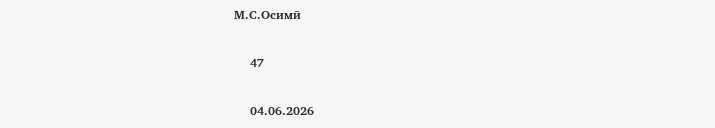М.С.Осимӣ

    47

    04.06.2026